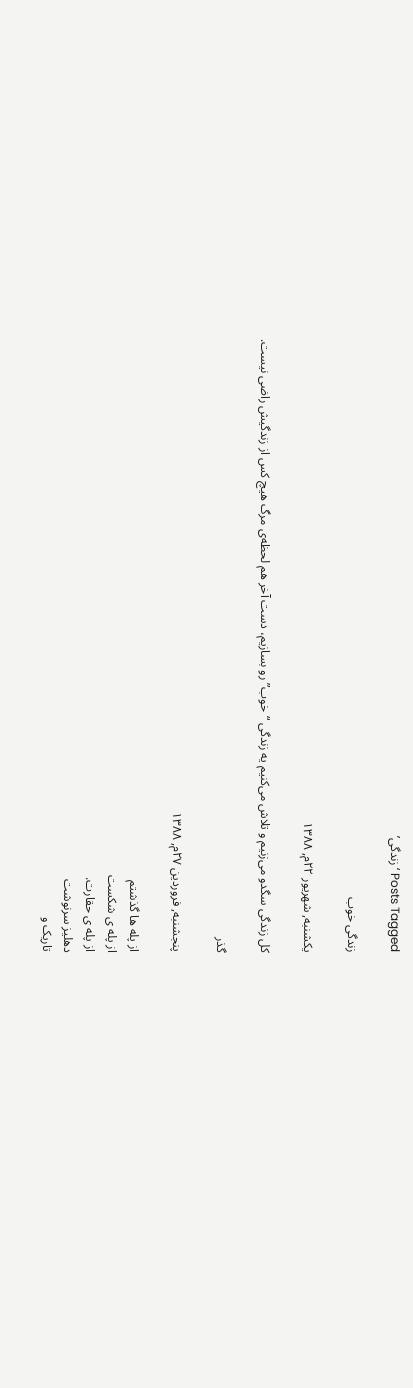Posts Tagged ‘زندگی’

زندگی خوب

یکشنبه, شهریور ۲۲م, ۱۳۸۸

کل زندگی سگدو می‌زنیم و تلاش می‌کنیم یه زندگی “خوب” رو بسازیم، دست آخر هم لحظه‌ی مرگ هیچ کس از زندگیش راضی نیست.

گذر

پنجشنبه, فروردین ۲۷م, ۱۳۸۸

از پله ها گذشتم
از پله ی شکست
از پله ی حقارت.
دهلیز سرنوشت
تاریک و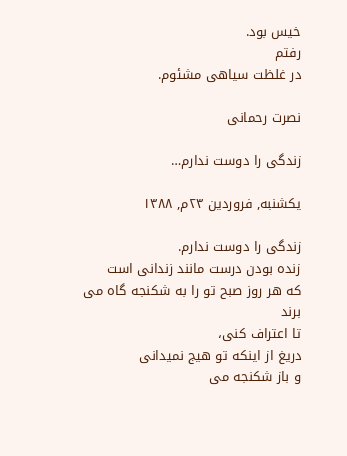خیس بود.
رفتم
در غلظت سیاهی مشئوم.

نصرت رحمانی

زندگی را دوست ندارم…

یکشنبه, فروردین ۲۳م, ۱۳۸۸

زندگی را دوست ندارم.
زنده بودن درست مانند زندانی است
که هر روز صبح تو را به شکنجه گاه می برند
تا اعتراف کنی،
دریغ از اینکه تو هیج نمیدانی
و باز شکنجه می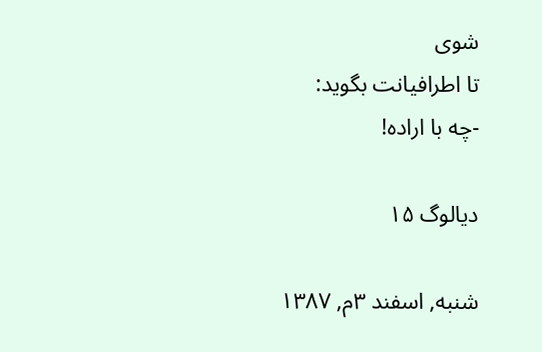شوی
تا اطرافیانت بگوید:
-چه با اراده!

دیالوگ ۱۵

شنبه, اسفند ۳م, ۱۳۸۷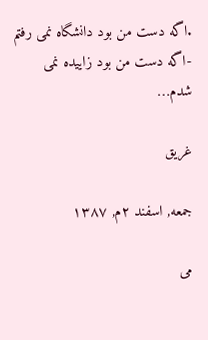.اگه دست من بود دانشگاه نمی رفتم
-اگه دست من بود زاییده نمی شدم…

غریق

جمعه, اسفند ۲م, ۱۳۸۷

می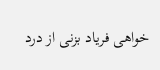خواهی فریاد بزنی از درد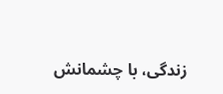زندگی، با چشمانش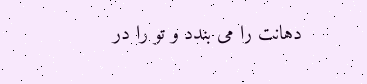دهانت را می بندد و تو را در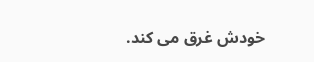خودش غرق می کند.